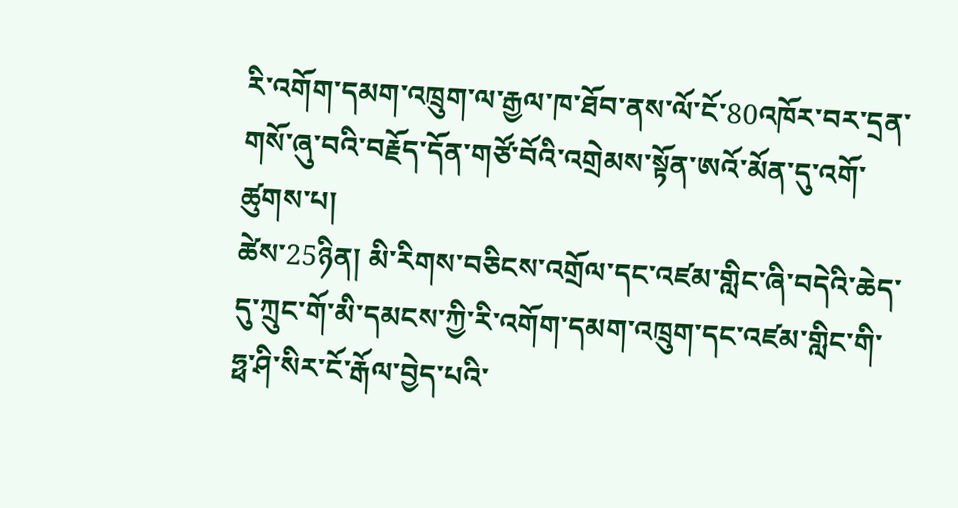རི་འགོག་དམག་འཁྲུག་ལ་རྒྱལ་ཁ་ཐོབ་ནས་ལོ་ངོ་80འཁོར་བར་དྲན་གསོ་ཞུ་བའི་བརྗོད་དོན་གཙོ་བོའི་འགྲེམས་སྟོན་ཨའོ་མོན་དུ་འགོ་ཚུགས་པ།
ཚེས་25ཉིན། མི་རིགས་བཅིངས་འགྲོལ་དང་འཛམ་གླིང་ཞི་བདེའི་ཆེད་དུ་ཀྲུང་གོ་མི་དམངས་ཀྱི་རི་འགོག་དམག་འཁྲུག་དང་འཛམ་གླིང་གི་ཧྥ་ཤི་སིར་ངོ་རྒོལ་བྱེད་པའི་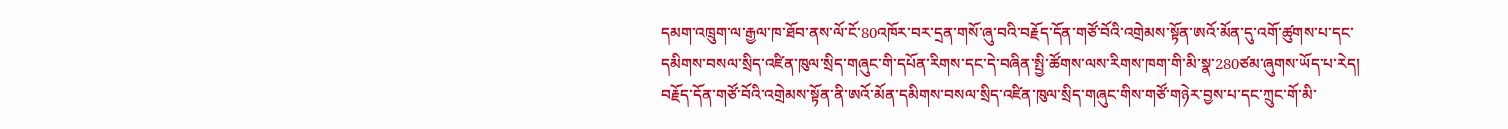དམག་འཁྲུག་ལ་རྒྱལ་ཁ་ཐོབ་ནས་ལོ་ངོ་80འཁོར་བར་དྲན་གསོ་ཞུ་བའི་བརྗོད་དོན་གཙོ་བོའི་འགྲེམས་སྟོན་ཨའོ་མོན་དུ་འགོ་ཚུགས་པ་དང་དམིགས་བསལ་སྲིད་འཛིན་ཁུལ་སྲིད་གཞུང་གི་དཔོན་རིགས་དང་དེ་བཞིན་སྤྱི་ཚོགས་ལས་རིགས་ཁག་གི་མི་སྣ་280ཙམ་ཞུགས་ཡོད་པ་རེད།
བརྗོད་དོན་གཙོ་བོའི་འགྲེམས་སྟོན་ནི་ཨའོ་མོན་དམིགས་བསལ་སྲིད་འཛིན་ཁུལ་སྲིད་གཞུང་གིས་གཙོ་གཉེར་བྱས་པ་དང་ཀྲུང་གོ་མི་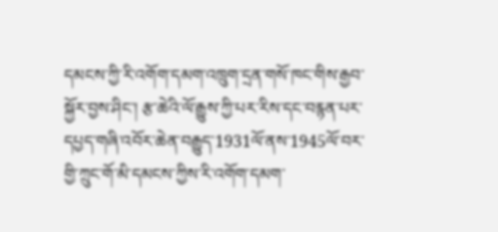དམངས་ཀྱི་རི་འགོག་དམག་འཁྲུག་དྲན་གསོ་ཁང་གིས་རྒྱབ་སྐྱོར་བྱས་ཤིང་། རྩ་ཆེའི་ལོ་རྒྱུས་ཀྱི་པར་རིས་དང་བརྙན་པར་དཔྱད་གཞི་འབོར་ཆེན་བརྒྱུད་1931ལོ་ནས་1945ལོ་བར་གྱི་ཀྲུང་གོ་མི་དམངས་ཀྱིས་རི་འགོག་དམག་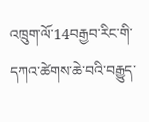འཁྲུག་ལོ་14བརྒྱབ་རིང་གི་དཀའ་ཚེགས་ཆེ་བའི་བརྒྱུད་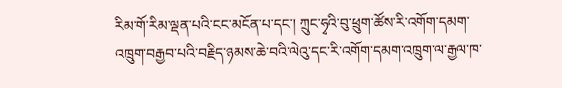རིམ་གོ་རིམ་ལྡན་པའི་ངང་མངོན་པ་དང་། ཀྲུང་ཧྭའི་བུ་ཕྲུག་ཚོས་རི་འགོག་དམག་འཁྲུག་བརྒྱབ་པའི་བརྗིད་ཉམས་ཆེ་བའི་ལེའུ་དང་རི་འགོག་དམག་འཁྲུག་ལ་རྒྱལ་ཁ་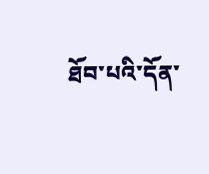ཐོབ་པའི་དོན་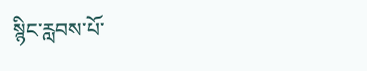སྙིང་རླབས་པོ་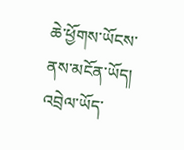ཆེ་ཕྱོགས་ཡོངས་ནས་མངོན་ཡོད།
འབྲེལ་ཡོད་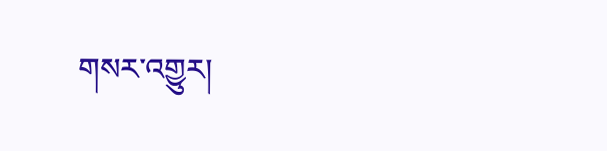གསར་འགྱུར།